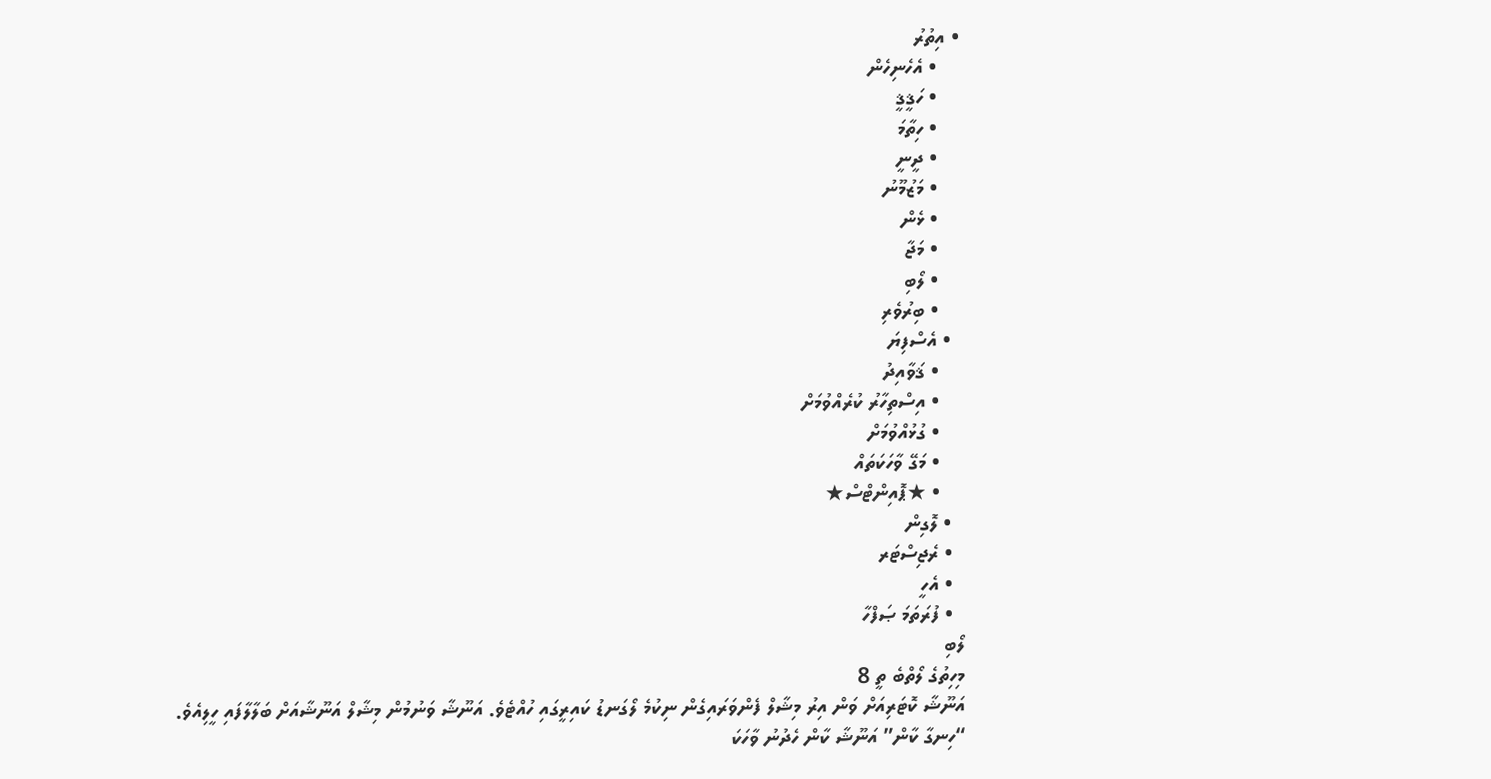• އިތުރު
    • އެހެނިހެން
    • ހަޤީޤީ
    • ހިތާމަ
    • ދީނީ
    • މަޒުމޫނު
    • ޅެން
    • މަޖާ
    • ލޯބި
    • ބިރުވެރި
  • އެސްފިޔަ
    • ޤަވާއިދު
    • އިސްތިހާރު ކުރެއްވުމަށް
    • ގުޅުއްވުމަށް
    • މަގޭ ވާހަކަތައް
    • ★ޕޮއިންޓްސް★
  • ލޮގިން
  • ރެޖިސްޓަރ
  • އެހީ
  • ފުރަތަމަ ޞަފްހާ
ލޯބި
މިހިތުގެ ލޯތްބެ ތީ 8
އަނޫޝާ ކޮޓަރިއަށް ވަން އިރު މިޝާލް ފެންވަރައިގެން ނިކުމެ ލޯގަނޑު ކައިރީގައި ހުއްޓެވެ. އަނޫޝާ ވަނުމުން މިޝާލް އަނޫޝާއަށް ބަލާލާފައި ހީލިއެވެ.
“ހިނގާ ކާން” އަނޫޝާ ކާން ހެދުނު ވާހަކަ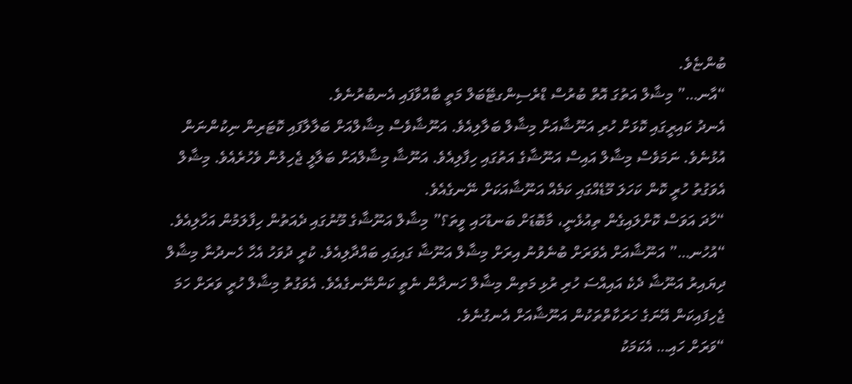ބުންޏެވެ.
“އާނ…” މިޝާލް އަތުގަ އޮތް ބުރުސް ޑްރެސިންގޓޭބަލް މަތީ ބާއްވާފައި އެނބުރުނެވެ.
އެނދު ކައިރީގައި ކޮޅަށް ހުރި އަނޫޝާއަށް މިޝާލް ބަލާލިއެވެ. އަނޫޝާވެސް މިޝާލްއަށް ބަލާލާފައި ކޮޓަރިން ނިކުންނަން އުޅުނެވެ. ނަމަވެސް މިޝާލް އައިސް އަނޫޝާގެ އަތުގައި ހިފާލިއެވެ. އަނޫޝާ މިޝާލްއަށް ބަލާލީ ޖެހިލުން ވެހުރެއެވެ. މިޝާލް އެވަގުތު ހުރީ ކޮން ކަހަލަ މޫޑެއްގައި ކަމެއް އަނޫޝާއަކަށް ނޭނގެއެވެ.
“ހާދަ އަވަސް ކޮށްލައިގެން ތިއުޅެނީ، މާބޮޑަށް ބަނޑުހައި ވީތަ؟” މިޝާލް އަނޫޝާގެ މޫނުގައި ދެއަތުން ހިފާލަމުން އަހާލިއެވެ.
“އުހުނ…” އަނޫޝާއަށް އެވަރަށް ބުނެވުނު އިރަށް މިޝާލް އަނޫޝާ ގައިގައި ބައްދާލިއެވެ. ކުރީ ދުވަހު އެހާ ހެނދުނާ މިޝާލް ދިޔައިރު އަނޫޝާ ދެކެ އައިއްސަ ހުރި ރުޅި މަތިން މިޝާލް ހަނދާން ނެތީ ކަންނޭނގެއެވެ. އެވަގުތު މިޝާލް ހުރީ ވަރަށް ހަމަ ޖެހިފައިކަން އޭނަގެ ހަރަކާތްތަކުން އަނޫޝާއަށް އެނގުނެވެ.
“ވަރަށް ހައި… އެކަމަކު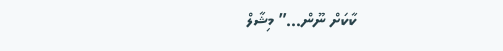ކާކަށް ނޫން…” މިޝާލް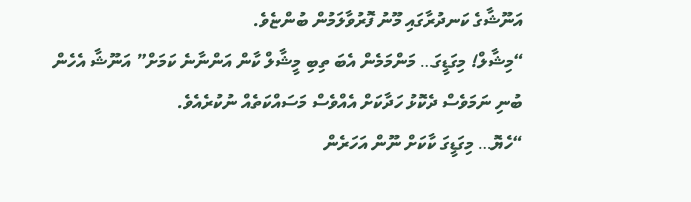އަނޫޝާގެ ކަނދުރާގައި މޫނު ފޮރުވާލަމުން ބުންޏެވެ.
“މިޝާލް! މިގަޑީގަ… މަންމަމެން އެބަ ތިބި މީޝާލް ކާން އަންނާނެ ކަމަށް” އަނޫޝާ އެހެން ބުނި ނަމަވެސް ދެކޮޅު ހަދާކަށް އެއްވެސް މަސައްކަތެއް ނުކުރެއެވެ.
“ހެޔޮ… މިގަޑީގަ ކާކަށް ނޫން އަހަރެން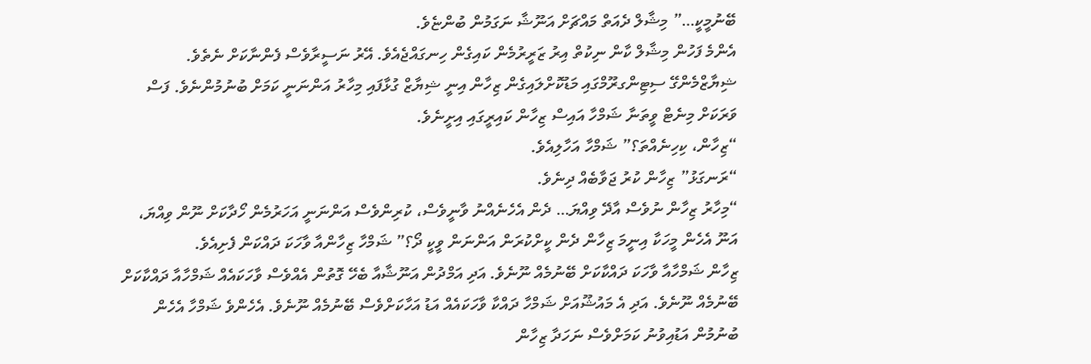ބޭނުމީކީ…” މިޝާލް ދެއަތް މައްޗަށް އަނޫޝާ ނަގަމުން ބުންޏެވެ.
އެންމެ ފަހުން މިޝާލް ކާން ނިކުތް އިރު ޒަރީރުމެން ކައިގެން ހިނގައްޖެއެވެ. އޭރު ނަސީރާވެސް ފެންނާކަށް ނެތެވެ.
ޝިޔާޒްމެންގޭ ސިޓިންގރޫމްގައި މަޑުކޮށްލައިގެން ޒިހާން އިނީ ޝިޔާޒް ގުޅާފައި މިހާރު އަންނަނީ ކަމަށް ބުނުމުންނެވެ. ފަސް ވަރަކަށް މިނެޓް ވީތަނާ ޝަމްހާ އައިސް ޒިހާން ކައިރީގައި އިށީނެވެ.
“ޒިހާން، ކިހިނެއްތަ؟” ޝަމްހާ އަހާލިއެވެ.
“ރަނގަޅު” ޒިހާން ކުރު ޖަވާބެއް ދިނެވެ.
“މިހާރު ޒިހާން ނުވެސް އާދޭ ވިއްޔަ… ދެން އެހެނެއްނު ވާނީވެސް، ކުރިންވެސް އަންނަނީ އަހަރުމެން ހޯދާކަށް ނޫން ވިއްޔަ، އަނޫ އެހެން މީހަކާ އިނީމަ ޒިހާން ދެން ކީށްކުރަން އަންނަން ވީކީ ދޯ؟” ޝަމްހާ ޒިހާންއާ ވާހަކަ ދައްކަން ފެށިއެވެ.
ޒިހާން ޝަމްހާއާ ވާހަކަ ދައްކާކަށް ބޭނުމެއް ނޫނެވެ. އަދި އަމްދުން އަނޫޝާއާ ބެހޭ ގޮތުން އެއްވެސް ވާހަކައެއް ޝަމްހާއާ ދައްކާކަށް ބޭނުމެއް ނޫނެވެ. އަދި އެ މައުޝޫއަށް ޝަމްހާ ދައްކާ ވާހަކައެއް އަޑު އަހާކަށްވެސް ބޭނުމެއް ނޫނެވެ. އެހެންވެ ޝަމްހާ އެހެން ބުނުމުން އަޑުއިވުނު ކަމަށްވެސް ނަހަދާ ޒިހާން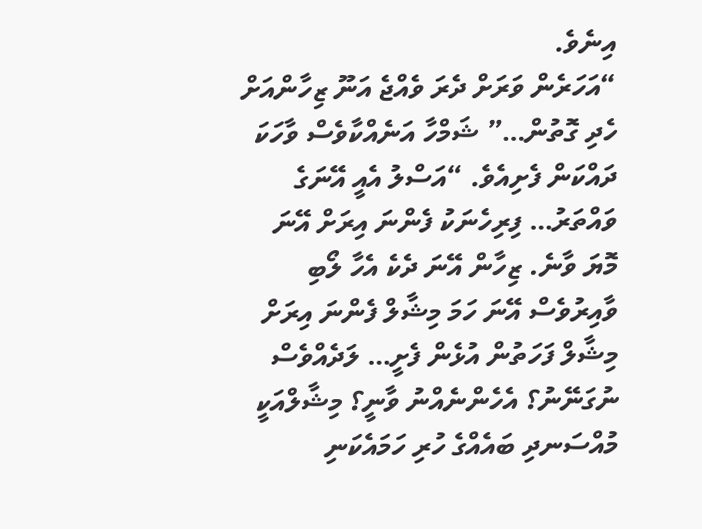އިނެވެ.
“އަހަރެން ވަރަށް ދެރަ ވެއްޖެ އަނޫ ޒިހާންއަށް ހެދި ގޮތުން…” ޝަމްހާ އަނެއްކާވެސް ވާހަކަ ދައްކަން ފެށިއެވެ. “އަސްލު އެއީ އޭނަގެ ވައްތަރު… ފިރިހެނަކު ފެންނަ އިރަށް އޭނަ މޮޔަ ވާނެ. ޒިހާން އޭނަ ދެކެ އެހާ ލޯބި ވާއިރުވެސް އޭނަ ހަމަ މިޝާލް ފެންނަ އިރަށް މިޝާލް ފަހަތުން އުޅެން ފެށީ… ލަދެއްވެސް ނުގަނޭނު؟ އެހެންނެއްނު ވާނީ؟ މިޝާލްއަކީ މުއްސަނދި ބައެއްގެ ހުރި ހަމައެކަނި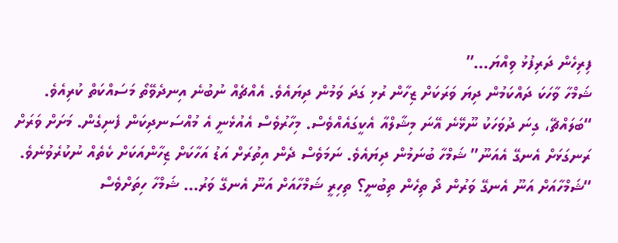ފިރިހެން ދަރިފުޅު ވިއްޔަ…”
ޝަމްހާ ވާހަކަ ދައްކަމުން ދިޔަ ވަރަކަށް ޒިހާން ރުޅި ގަދަ ވަމުން ދިޔައެވެ. އެއްޗެއް ނުބުނެ އިނދެވޭތޯ މަސައްކަތް ކުރިއެވެ.
“ބަލައްޗޭ، ގިނަ ދުވަހަކު ނޫޅޭނެ އޭނަ މިޝާލްއާ އެކީގައެއްވެސް. މިހާރުވެސް އެއުޅެނީ އެ މުއްސަނދިކަން ފެނިގެން. މަށަށް ވަރަށް ރަނގަޅަށް އެނގޭ އެއަނޫ” ޝަމްހާ ބުނަމުން ދިޔައެވެ. ނަމަވެސް ދެން އިތުރަށް އަޑު އަހާކަށް ޒިހާންއަކަށް ކެތެއް ނުކުރެވުނެވެ.
“ޝަމްހާއަށް އަނޫ އެނގޭ ވަރުން ދޯ ތިހެން ތިބުނީ؟ ތިހިރީ ޝަމްހާއަށް އަނޫ އެނގޭ ވަރު… ޝަމްހާ ހިތަށްވެސް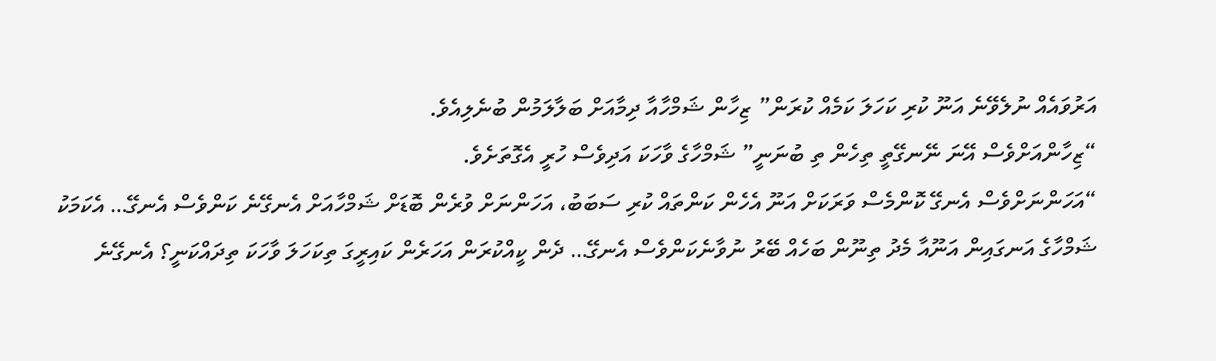އަރުވައެއް ނުލެވޭނެ އަނޫ ކުރި ކަހަލަ ކަމެއް ކުރަން” ޒިހާން ޝަމްހާއާ ދިމާއަށް ބަލާލަމުން ބުނެލިއެވެ.
“ޒިހާންއަށްވެސް އޭނަ ނޭނގޭތީ ތިހެން ތި ބުނަނީ” ޝަމްހާގެ ވާހަކަ އަދިވެސް ހުރީ އެގޮތަށެވެ.
“އަހަންނަށްވެސް އެނގޭ ކޮންމެސް ވަރަކަށް އަނޫ އެހެން ކަންތައް ކުރި ސަބަބު، އަހަންނަށް ވުރެން ބޮޑަށް ޝަމްހާއަށް އެނގޭނެ ކަންވެސް އެނގޭ… އެކަމަކު ޝަމްހާގެ އަނގައިން އަނޫއާ މެދު ތިނޫން ބަހެއް ބޭރު ނުވާނެކަންވެސް އެނގޭ… ދެން ކީއްކުރަން އަހަރެން ކައިރީގަ ތިކަހަލަ ވާހަކަ ތިދައްކަނީ؟ އެނގޭނެ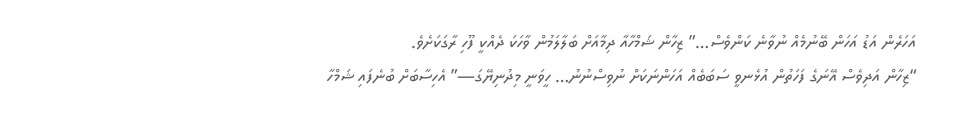އަހަރެން އަޑު އަހަން ބޭނުމެއް ނުވާނެ ކަންވެސް…” ޒިހާން ޝަމްހާއާ ދިމާއަށް ބަލާލަމުން ވާހަކަ ދެއްކީ ފޫހި ރާގަކަށެވެ.
“ޒިހާން އަދިވެސް އޭނަގެ ފަހަތުން އުޅެނވީ ސަބަބެއް އަހަންނަކަށް ނުވިސްނުނު… ހީވަނީ މިދުނިޔޭގަ—” އެހިސާބަށް ބުނެފައި ޝަމްހާ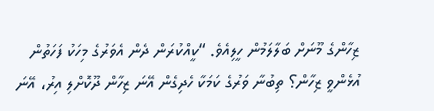ޒިހާންގެ މޫނަށް ބަލާލަމުން ހީލިއެވެ. “ކީއްކުރަން ދެން އެވަރުގެ މިހަކު ފަހަތުން އުޅެންވީ ޒިހާން؟ ތިބުނާ ވަރުގެ ކަމަކާ ހެދިގެން އޭނަ ޒިހާން ދޫކޮށްލި އިރު، އޭނަ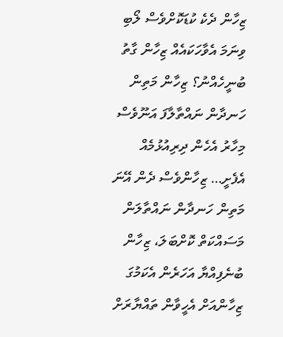ޒިހާން ދެކެ ކުޑަކޮށްވެސް ލޯބި ވިނަމަ އެވާހަކައެއް ޒިހާން ގާތު ބުނީހެއްނު؟ ޒިހާން މަތިން ހަނދާން ނައްތާލާފަ އަނޫވެސް މިހާރު އެހެން ދިރިއުޅުމެއް އެފެށީ… ޒިހާންވެސް ދެން އޭނަ މަތިން ހަނދާން ނައްތާލަން މަސައްކަތް ކޮށްބަލަ، ޒިހާން ބުނެފިއްޔާ އަހަރެން އެކަމުގަ ޒިހާންއަށް އެހީވާން ތައްޔާރަށް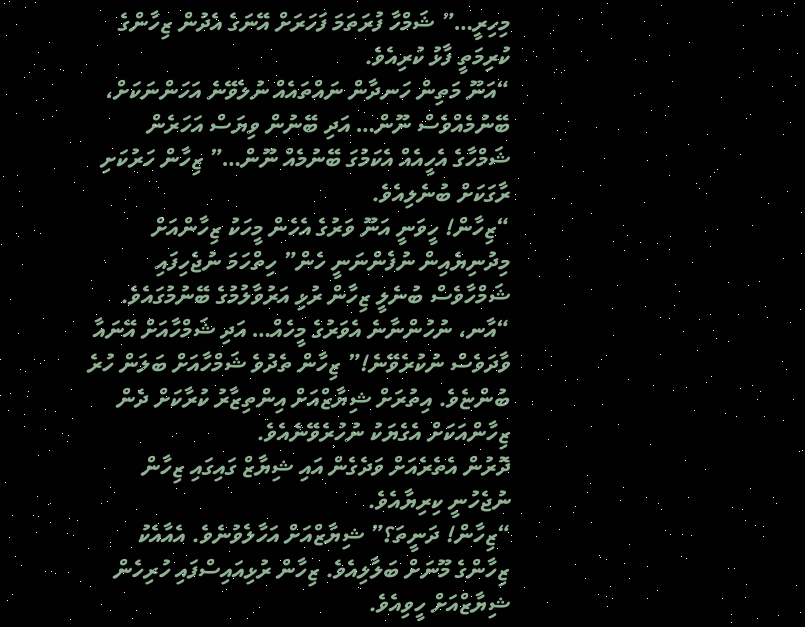މިހިރީ…” ޝަމްހާ ފުރަތަމަ ފަހަރަށް އޭނަގެ އެދުން ޒިހާންގެ ކުރިމަތީ ފާޅު ކުރިއެވެ.
“އަނޫ މަތިން ހަނދާން ނައްތައެއް ނުލެވޭނެ އަހަންނަކަށް، ބޭނުމެއްވެސް ނޫން… އަދި ބޭނުން ވިޔަސް އަހަރެން ޝަމްހާގެ އެހީއެއް އެކަމުގަ ބޭނުމެއް ނޫން…” ޒިހާން ހަރުކަށި ރާގަކަށް ބުނެލިއެވެ.
“ޒިހާން! ހީވަނީ އަނޫ ވަރުގެ އެހެން މީހަކު ޒިހާންއަށް މިދުނިޔެއިން ނުފެންނަނީ ހެން” ހިތްހަމަ ނުޖެހިފައި ޝަމްހާވެސް ބުނެލީ ޒިހާން ރުޅި އަރުވާލުމުގެ ބޭނުމުގައެވެ.
“އާނ، ނުހުންނާނެ އެވަރުގެ މީހެއް… އަދި ޝަމްހާއަށް އޭނައާ ވާދަވެސް ނުކުރެވޭނެ!” ޒިހާން ތެދުވެ ޝަމްހާއަށް ބަލަން ހުރެ ބުންޏެވެ. އިތުރަށް ޝިޔާޒްއަށް އިންތިޒާރު ކުރާކަށް ދެން ޒިހާންއަކަށް އެގެޔަކު ނުހުރެވޭނެއެވެ.
ދޮރުން އެތެރެއަށް ވަދެގެން އައި ޝިޔާޒް ގައިގައި ޒިހާން ނުޖެހުނީ ކިރިޔާއެވެ.
“ޒިހާން! ދަނީތަ؟” ޝިޔާޒްއަށް އަހާލެވުނެވެ. އެއާއެކު ޒިހާންގެ މޫނަށް ބަލާލިއެވެ. ޒިހާން ރުޅިއައިސްފައި ހުރިހެން ޝިޔާޒްއަށް ހީވިއެވެ.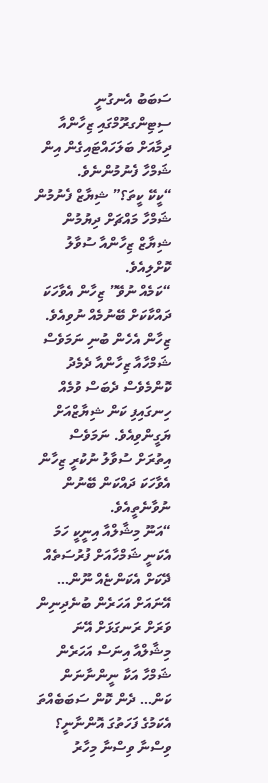ސަބަބު އެނގުނީ ސިޓިންގރޫމްގައި ޒިހާންއާ ދިމާއަށް ބަލަހައްޓައިގެން އިން ޝަމްހާ ފެނުމުންނެވެ.
“ކީކޭ ކީތަ؟” ޝިޔާޒް ފެނުމުން ޝަމްހާ މައްޗަށް ދިޔުމުން ޝިޔާޒް ޒިހާންއާ ސުވާލު ކޮށްލިއެވެ.
“ކަމެއް ނުވޭ” ޒިހާން އެވާހަކަ ދައްކާކަށް ބޭނުމެއް ނުވިއެވެ.
ޒިހާން އެހެން ބުނި ނަމަވެސް ޝަމްހާއާ ޒިހާންއާ ދެމެދު ކޮންމެވެސް ދެބަސް ވުމެއް ހިނގައިފި ކަން ޝިޔާޒްއަށް ޔަގީންވިއެވެ. ނަމަވެސް އިތުރަށް ސުވާލު ނުކުރީ ޒިހާން އެވާހަކަ ދައްކަން ބޭނުން ނުވާނެތީއެވެ.
“އަނޫ މިޝާލްއާ އިނީކީ ހަމަ އެކަނީ ޝަމްހާއަށް ފުރުސަތެއް ދޭކަށް އެކަންޏެއް ނޫން… އޭނައަށް އަހަރެން ބުނެދިނިން ވަރަށް ރަނގަޅަށް އޭނަ މިޝާލްއާ އިނަސް އަހަރެން ޝަމްހާ އަކާ ނީންނާނަން ކަން… ދެން ކޮން ސަބަބެއްތަ އެކަމުގެ ފަހަތުގަ އޮންނާނީ؟ ވިސްނާ ވިސްނާ މިހާރު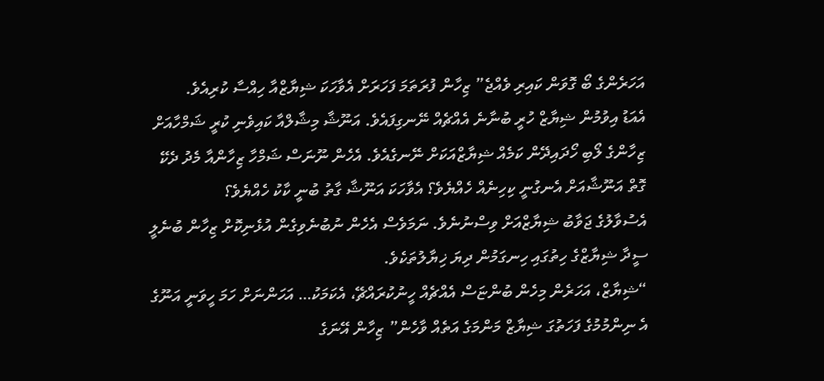އަހަރެންގެ ބޯ ގޮވަން ކައިރި ވެއްޖެ” ޒިހާން ފުރަތަމަ ފަހަރަށް އެވާހަކަ ޝިޔާޒްއާ ހިއްސާ ކުރިއެވެ.
އެއަޑު އިވުމުން ޝިޔާޒް ހުރީ ބުނާނެ އެއްޗެއް ނޭނގިފައެވެ. އަނޫޝާ މިޝާލްއާ ކައިވެނި ކުރީ ޝަމްހާއަށް ޒިހާންގެ ލޯބި ހޯދައިދޭން ކަމެއް ޝިޔާޒްއަކަށް ނޭނގެއެވެ. އެހެން ނޫނަސް ޝަމްހާ ޒިހާންއާ މެދު ދެކޭ ގޮތް އަނޫޝާއަށް އެނގުނީ ކިހިނެއް ހެއްޔެވެ؟ އެވާހަކަ އަނޫޝާ ގާތު ބުނީ ކާކު ހެއްޔެވެ؟
އެސުވާލުގެ ޖަވާބު ޝިޔާޒްއަށް ވިސްނުނެވެ. ނަމަވެސް އެހެން ނުބުނެވިގެން އުޅެނިކޮށް ޒިހާން ބުނެލީ ސީދާ ޝިޔާޒްގެ ހިތުގައި ހިނގަމުން ދިޔަ ޚިޔާލުތަކެވެ.
“ޝިޔާޒް، އަހަރެން މިހެން ބުންޏަސް އެއްޗެއް ހީނުކުރައްޗޭ، އެކަމަކު… އަހަންނަށް ހަމަ ހީވަނީ އަނޫގެ އެ ނިންމުމުގެ ފަހަތުގަ ޝިޔާޒް މަންމަގެ އަތެއް ވާހެން” ޒިހާން އޭނަގެ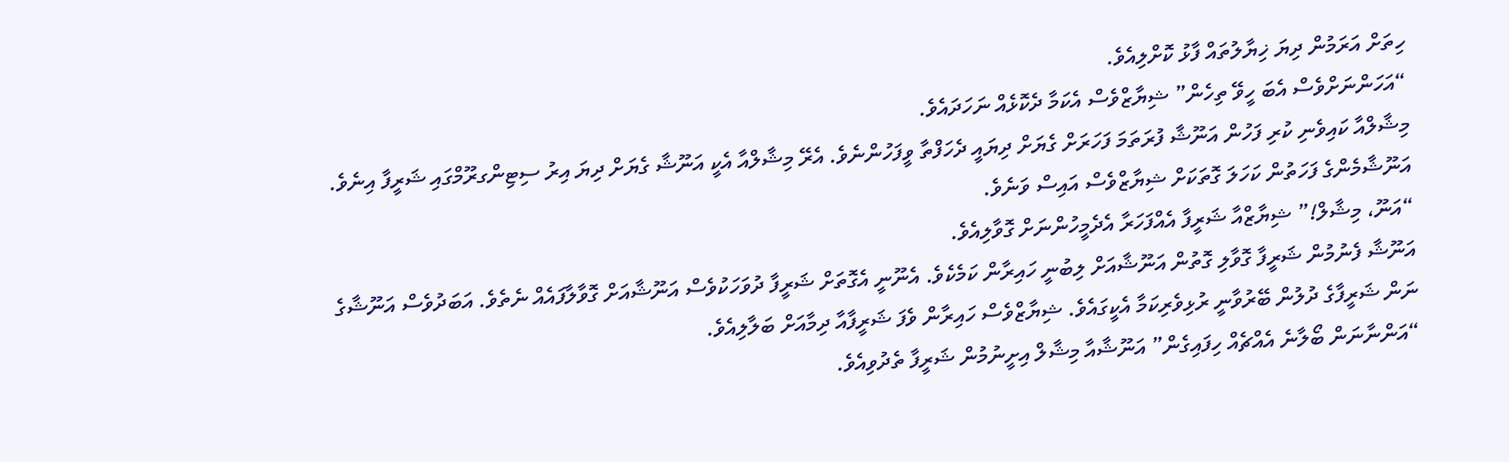ހިތަށް އަރަމުން ދިޔަ ޚިޔާލުތައް ފާޅު ކޮށްލިއެވެ.
“އަހަންނަށްވެސް އެބަ ހީވޭ ތިހެން” ޝިޔާޒްވެސް އެކަމާ ދެކޮޅެއް ނަހަދައެވެ.
މިޝާލްއާ ކައިވެނި ކުރި ފަހުން އަނޫޝާ ފުރަތަމަ ފަހަރަށް ގެޔަށް ދިޔައީ ދެހަފްތާ ވީފަހުންނެވެ. އެރޭ މިޝާލްއާ އެކީ އަނޫޝާ ގެޔަށް ދިޔަ އިރު ސިޓިންގރޫމްގައި ޝަރީފާ އިނެވެ. އަނޫޝާމެންގެ ފަހަތުން ކަހަލަ ގޮތަކަށް ޝިޔާޒްވެސް އައިސް ވަނެވެ.
“އަނޫ، މިޝާލް!” ޝިޔާޒްއާ ޝަރީފާ އެއްފަހަރާ އެދެމީހުންނަށް ގޮވާލިއެވެ.
އަނޫޝާ ފެނުމުން ޝަރީފާ ގޮވާލި ގޮތުން އަނޫޝާއަށް ލިބުނީ ހައިރާން ކަމެކެވެ. އެނޫނީ އެގޮތަށް ޝަރީފާ ދުވަހަކުވެސް އަނޫޝާއަށް ގޮވާލާފައެއް ނެތެވެ. އަބަދުވެސް އަނޫޝާގެ ނަން ޝަރީފާގެ ދުލުން ބޭރުވާނީ ރުޅިވެރިކަމާ އެކީގައެވެ. ޝިޔާޒްވެސް ހައިރާން ވެފަ ޝަރީފާއާ ދިމާއަށް ބަލާލިއެވެ.
“އަންނާނަން ބޯލާނެ އެއްޗެއް ހިފައިގެން” އަނޫޝާއާ މިޝާލް އިށީނުމުން ޝަރީފާ ތެދުވިއެވެ.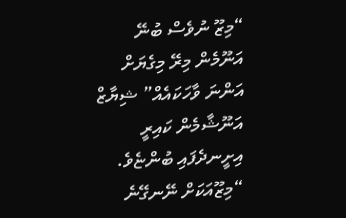“މިޒޫ ނުވެސް ބުނޭ އަނޫމެން މިރޭ މިގެޔަށް އަންނަ ވާހަކައެއް” ޝިޔާޒް އަނޫޝާމެން ކައިރީ އިށީނދެފައި ބުންޏެވެ.
“މިޒޫއަކަށް ނޭނގޭނެ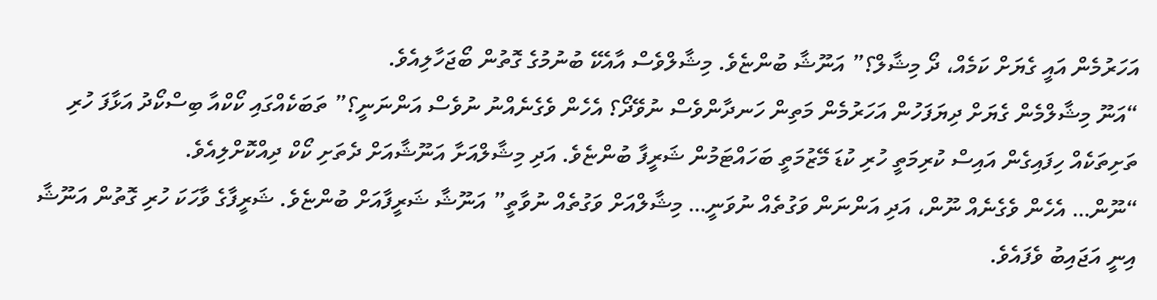އަހަރުމެން އައީ ގެޔަށް ކަމެއް، ދޯ މިޝާލް؟” އަނޫޝާ ބުންޏެވެ. މިޝާލްވެސް އާއެކޭ ބުނުމުގެ ގޮތުން ބޯޖަހާލިއެވެ.
“އަނޫ މިޝާލްމެން ގެޔަށް ދިޔަފަހުން އަހަރުމެން މަތިން ހަނދާންވެސް ނުވޭދޯ؟ އެހެން ވެގެނެއްނު ނުވެސް އަންނަނީ؟” ތަބަކެއްގައި ކޯކްއާ ބިސްކޯދު އަޅާފަ ހުރި ތަށިތަކެއް ހިފައިގެން އައިސް ކުރިމަތީ ހުރި ކުޑަ މޭޒުމަތީ ބަހައްޓަމުން ޝަރީފާ ބުންޏެވެ. އަދި މިޝާލްއަށާ އަނޫޝާއަށް ދެތަށި ކޯކް ދިއްކޮށްލިއެވެ.
“ނޫން… އެހެން ވެގެނެއް ނޫން، އަދި އަންނަން ވަގުތެއް ނުވަނީ… މިޝާލްއަށް ވަގުތެއް ނުވާތީ” އަނޫޝާ ޝަރީފާއަށް ބުންޏެވެ. ޝަރީފާގެ ވާހަކަ ހުރި ގޮތުން އަނޫޝާ އިނީ އަޖައިބު ވެފައެވެ.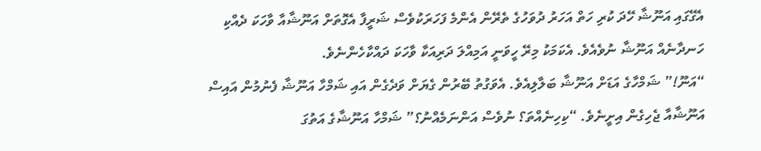އެގޭގައި އަނޫޝާ ހޭދަ ކުރި ހަތް އަހަރު ދުވަހުގެ ތެރޭން އެންމެ ފަހަރަކުވެސް ޝަރީފާ އެގޮތަށް އަނޫޝާއާ ވާހަކަ ދެއްކި ހަނދާނެއް އަނޫޝާ ނުވެއެވެ. އެކަމަކު މިރޭ ހީވަނީ އަމިއްލަ ދަރިއަކާ ވާހަކަ ދައްކާހެންނެވެ.
“އަނޫ!” ޝަމްހާގެ އަޑަށް އަނޫޝާ ބަލާލިއެވެ. އެވަގުތު ބޭރުން ގެޔަށް ވަދެގެން އައި ޝަމްހާ އަނޫޝާ ފެނުމުން އައިސް އަނޫޝާއާ ޖެހިގެން އިށީނެވެ. “ކިހިނެއްތަ؟ ނުވެސް އަންނަމެއްނު؟” ޝަމްހާ އަނޫޝާގެ އަތުގަ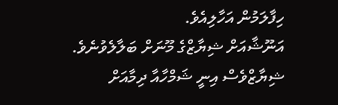ހިފާލަމުން އަހާލިއެވެ.
އަނޫޝާއަށް ޝިޔާޒްގެ މޫނަށް ބަލާލެވުނެވެ. ޝިޔާޒްވެސް އިނީ ޝަމްހާއާ ދިމާއަށް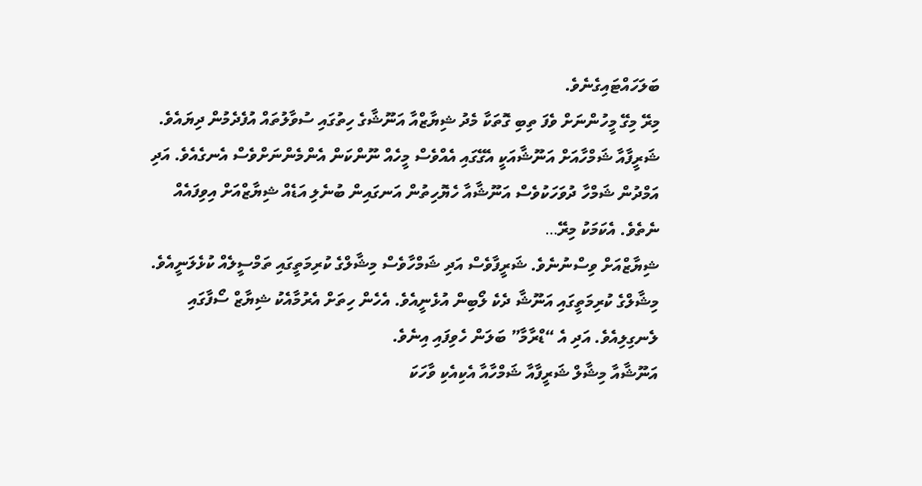ބަލަހައްޓައިގެނެވެ.
މިރޭ މިގޭ މީހުންނަށް ވެފަ ތިބި ގޮތަކާ މެދު ޝިޔާޒްއާ އަނޫޝާގެ ހިތުގައި ސުވާލުތައް އުފެދެމުން ދިޔައެވެ. ޝަރީފާއާ ޝަމްހާއަށް އަނޫޝާއަކީ އެގޭގައި އެއްވެސް މީހެއް ނޫންކަން އެންމެންނަށްވެސް އެނގެއެވެ. އަދި އަމްދުން ޝަމްހާ ދުވަހަކުވެސް އަނޫޝާއާ ހެޔޮހިތުން އަނގައިން ބުނެލި އަޑެއް ޝިޔާޒްއަށް އިވިފައެއް ނެތެވެ. އެކަމަކު މިރޭ…
ޝިޔާޒްއަށް ވިސްނުނެވެ. ޝަރީފާވެސް އަދި ޝަމްހާވެސް މިޝާލްގެ ކުރިމަތީގައި ތަމްސީލެއް ކުޅެލަނީއެވެ. މިޝާލްގެ ކުރިމަތީގައި އަނޫޝާ ދެކެ ލޯބިން އުޅެނީއެވެ. އެހެން ހިތަށް އެރުމާއެކު ޝިޔާޒް ސޯފާގައި ލެނގިލިއެވެ. އަދި އެ “ޑްރާމާ” ބަލަން ހެވިފައި އިނެވެ.
އަނޫޝާއާ މިޝާލް ޝަރީފާއާ ޝަމްހާއާ އެކިއެކި ވާހަކަ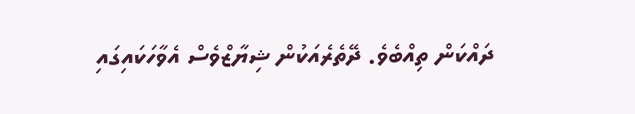ދައްކަން ތިއްބެވެ. ދޭތެރެއަކުން ޝިޔާޒްވެސް އެވާހަކައިގައި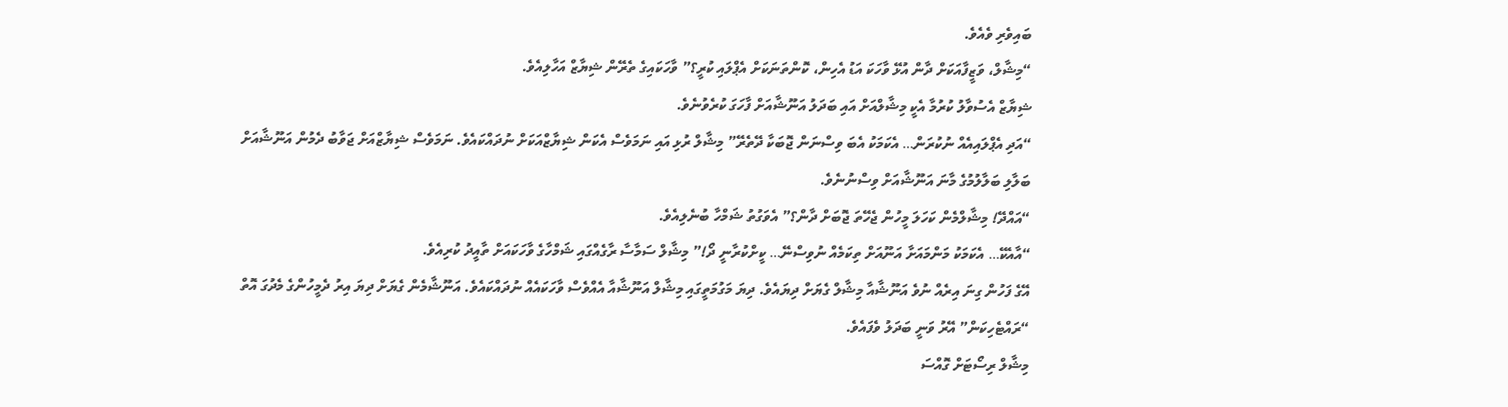ބައިވެރި ވެއެވެ.
“މިޝާލް، ވަޒީފާއަކަށް ދާން އުޅޭ ވާހަކަ އަޑު އެހިން، ކޮންތަނަކަށް އެޕްލައި ކުރީ؟” ވާހަކައިގެ ތެރޭން ޝިޔާޒް އަހާލިއެވެ.
ޝިޔާޒް އެސުވާލު ކުރުމާ އެކީ މިޝާލްއަށް އައި ބަދަލު އަނޫޝާއަށް ފާހަގަ ކުރެވުނެވެ.
“އަދި އެޕްލައިއެއް ނުކުރަން… އެކަމަކު އެބަ ވިސްނަން ޖޮބަކާ ދޭތެރޭ” މިޝާލް ރުޅި އައި ނަމަވެސް އެކަން ޝިޔާޒްއަކަށް ނުދައްކައެވެ. ނަމަވެސް ޝިޔާޒްއަށް ޖަވާބު ދެމުން އަނޫޝާއަށް ބަލާލި ބަލާލުމުގެ މާނަ އަނޫޝާއަށް ވިސްނުނެވެ.
“އައްދޭ! މިޝާލްމެން ކަހަލަ މީހުން ޖެހޭތަ ޖޮބަށް ދާން؟” އެވަގުތު ޝަމްހާ ބުނެލިއެވެ.
“އާއެކޭ… އެކަމަކު މަންމައަށާ އަނޫއަށް ތިކަމެއް ނުވިސްނޭ… ކީށްކުރާނީ ދޯ!” މިޝާލް ސަމާސާ ރާގެއްގައި ޝަމްހާގެ ވާހަކައަށް ތާއީދު ކުރިއެވެ.
އޭގެ ފަހުން ގިނަ އިރެއް ނުވެ އަނޫޝާއާ މިޝާލް ގެޔަށް ދިޔައެވެ. ދިޔަ މަގުމަތީގައި މިޝާލް އަނޫޝާއާ އެއްވެސް ވާހަކައެއް ނުދައްކައެވެ. އަނޫޝާމެން ގެޔަށް ދިޔަ އިރު ދެމީހުންގެ މެދުގަ އޮތް “ރައްޓެހިކަން” އޭރު ވަނީ ބަދަލު ވެފައެވެ.
މިޝާލް ރިސޯޓަށް ގޮއްސަ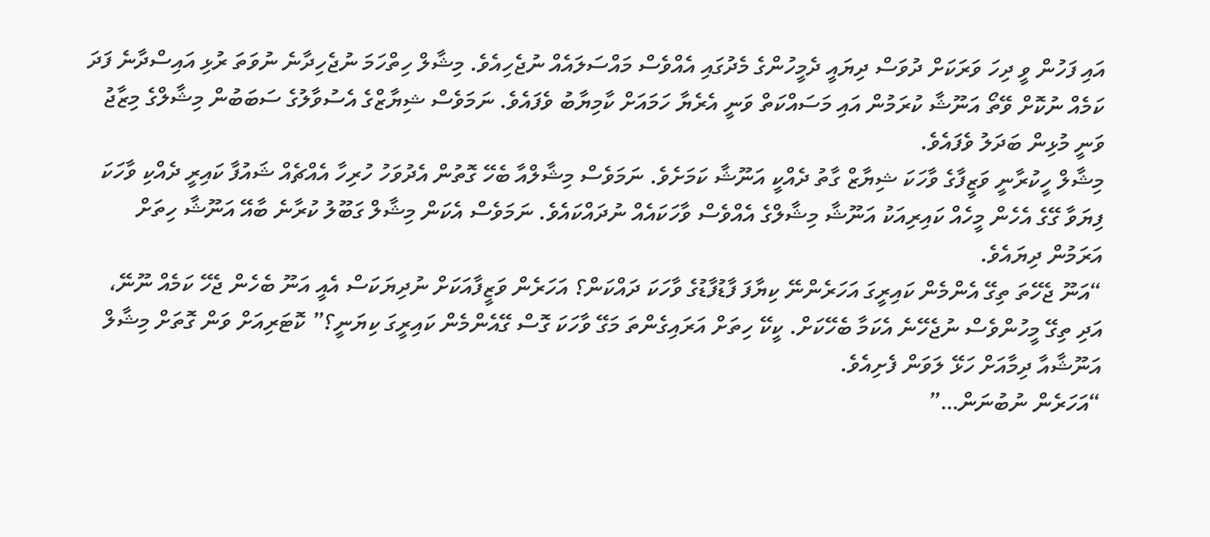އައި ފަހުން ވީ ދިހަ ވަރަކަށް ދުވަސް ދިޔައީ ދެމީހުންގެ މެދުގައި އެއްވެސް މައްސަލައެއް ނުޖެހިއެވެ. މިޝާލް ހިތްހަމަ ނުޖެހިދާނެ ނުވަތަ ރުޅި އައިސްދާނެ ފަދަ ކަމެއް ނުކޮށް ވޭތޯ އަނޫޝާ ކުރަމުން އައި މަސައްކަތް ވަނީ އެރެޔާ ހަމައަށް ކާމިޔާބު ވެފައެވެ. ނަމަވެސް ޝިޔާޒްގެ އެސުވާލުގެ ސަބަބުން މިޝާލްގެ މިޒާޖު ވަނީ މުޅިން ބަދަލު ވެފައެވެ.
މިޝާލް ހީކުރާނީ ވަޒީފާގެ ވާހަކަ ޝިޔާޒް ގާތު ދެއްކީ އަނޫޝާ ކަމަށެވެ. ނަމަވެސް މިޝާލްއާ ބެހޭ ގޮތުން އެދުވަހު ހުރިހާ އެއްޗެއް ޝައުފާ ކައިރީ ދެއްކި ވާހަކަ ފިޔަވާ ގޭގެ އެހެން މީހެއް ކައިރިއަކު އަނޫޝާ މިޝާލްގެ އެއްވެސް ވާހަކައެއް ނުދައްކައެވެ. ނަމަވެސް އެކަން މިޝާލް ގަބޫލު ކުރާނެ ބާއޭ އަނޫޝާ ހިތަށް އަރަމުން ދިޔައެވެ.
“އަނޫ ޖެހޭތަ ތިގޭ އެންމެން ކައިރީގަ އަހަރެންނޭ ކިޔާފަ ފާޑުފާޑުގެ ވާހަކަ ދައްކަން؟ އަހަރެން ވަޒީފާއަކަށް ނުދިޔަކަސް އެއީ އަނޫ ބެހެން ޖެހޭ ކަމެއް ނޫނޭ، އަދި ތިގޭ މީހުންވެސް ނުޖެހޭނެ އެކަމާ ބެހޭކަށް. ކީކޭ ހިތަށް އަރައިގެންތަ މަގޭ ވާހަކަ ގޮސް ގޭއެންމެން ކައިރީގަ ކިޔަނީ؟” ކޮޓަރިއަށް ވަން ގޮތަށް މިޝާލް އަނޫޝާއާ ދިމާއަށް ހަޅޭ ލަވަން ފެށިއެވެ.
“އަހަރެން ނުބުނަން…”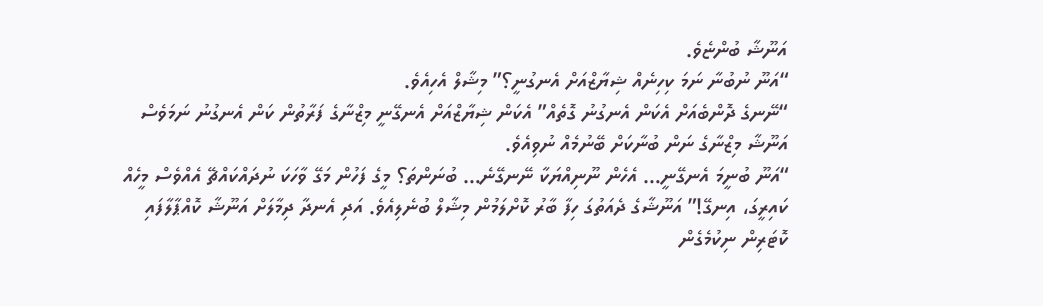އަނޫޝާ ބުންޏެވެ.
“އަނޫ ނުބުނާ ނަމަ ކިހިނެއް ޝިޔާޒްއަށް އެނގުނީ؟” މިޝާލް އެހިއެވެ.
“ނޭނގެ ދޮންބެއަށް އެކަން އެނގުނު ގޮތެއް” އެކަން ޝިޔާޒްއަށް އެނގޭނީ މިޒްނާގެ ފަރާތުން ކަން އެނގުނު ނަމަވެސް އަނޫޝާ މިޒްނާގެ ނަން ބުނާކަށް ބޭނުމެއް ނުވިއެވެ.
“އަނޫ ބުނީމަ އެނގޭނީ… އެހެން ނޫނިއްޔަކާ ނޭނގޭނެ… ބުނަންތަ؟ މީގެ ފަހުން މަގޭ ވާހަކަ ނުދައްކައްޗޭ އެއްވެސް މީހެއް ކައިރީގަ، އިނގޭ!” އަނޫޝާގެ ދެއަތުގަ ހިފާ ބާރު ކޮށްލަމުން މިޝާލް ބުނެލިއެވެ. އަދި އެނދާ ދިމާލަށް އަނޫޝާ ކޮއްޕާލާފައި ކޮޓަރިން ނިކުމެގެން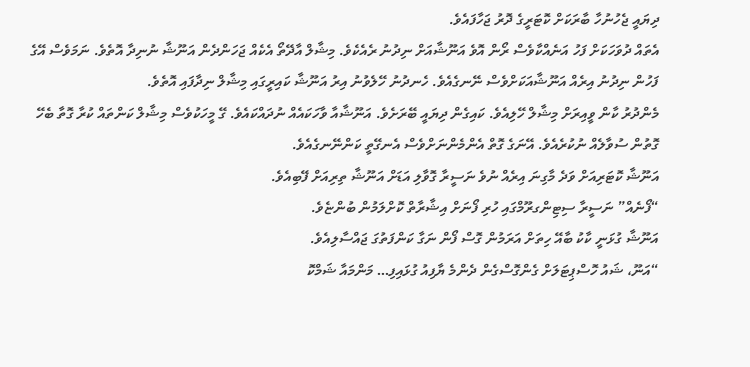ދިޔައީ ޖެހުނުހާ ބާރަކަށް ކޮޓަރީގެ ދޮރު ޖަހާފައެވެ.
އެތައް ދުވަހަކަށް ފަހު އަނެއްކާވެސް ރޯން އޮވެ އަނޫޝާއަށް ނިދުނު ރެއެކެވެ. މިޝާލް އާދޭތޯ އެކެއް ޖަހަންދެން އަނޫޝާ ނުނިދާ އޮތެވެ. ނަމަވެސް އޭގެ ފަހުން ނިދުނު އިރެއް އަނޫޝާއަކަށްވެސް ނޭނގެއެވެ. ހެނދުނު ހޭލެވުނު އިރު އަނޫޝާ ކައިރީގައި މިޝާލް ނިދާފައި އޮތެވެ.
މެންދުރު ކާން ވީއިރަށް މިޝާލް ހޭލިއެވެ. ކައިގެން ދިޔައީ ބޭރަށެވެ. އަނޫޝާއާ ވާހަކައެއް ނުދައްކައެވެ. ގޭ މީހަކުވެސް މިޝާލް ކަންތައް ކުރާ ގޮތާ ބެހޭ ގޮތުން ސުވާލެއް ނުކުރެއެވެ. އޭނަގެ ގޮތް އެންމެންނަށްވެސް އެނގޭތީ ކަންނޭނގެއެވެ.
އަނޫޝާ ކޮޓަރިއަށް ވަދެ މާގިނަ އިރެއް ނުވެ ނަސީރާ ގޮވާލި އަޑަށް އަނޫޝާ ތިރިއަށް ފޭބިއެވެ.
“ފޯނެއް” ނަސީރާ ސިޓިންގރޫމްގައި ހުރި ފޯނަށް އިޝާރާތް ކޮށްލަމުން ބުންޏެވެ.
އަނޫޝާ ގުޅަނީ ކާކު ބާއޭ ހިތަށް އަރަމުން ގޮސް ފޯން ނަގާ ކަންފަތުގަ ޖައްސާލިއެވެ.
“އަނޫ، ޝައު ހޮސްޕިޓަލަށް ގެންގޮސްގެން ދެންމެ ޔާފިއު ގުޅައިފި… މަންމައާ ޝަމްކޮ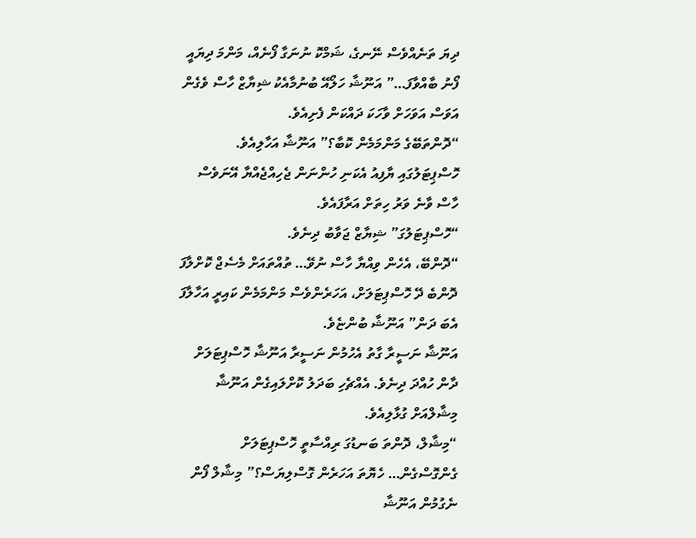ދިޔަ ތަނެއްވެސް ނޭނގެ، ޝަމްކޮ ނުނަގާ ފޯނެއް، މަންމަ ދިޔައީ ފޯނު ބާއްވާފަ…” އަނޫޝާ ހަލޯއޭ ބުނުމާއެކު ޝިޔާޒް ހާސް ވެގެން އަވަސް އަވަހަށް ވާހަކަ ދައްކަން ފެށިއެވެ.
“ދޮންތަބޭގެ މަންމަމެން ކޮބާ؟” އަނޫޝާ އަހާލިއެވެ. ހޮސްޕިޓަލުގައި ޔާފިއު އެކަނި ހުންނަން ޖެހިއްޖެއްޔާ އޭނަވެސް ހާސް ވާނެ ވަރު ހިތަށް އަރާފައެވެ.
“ހޮސްޕިޓަލުގަ” ޝިޔާޒް ޖަވާބު ދިނެވެ.
“ދޮންބޭ، އެހެން ވިއްޔާ ހާސް ނުވޭ… ތުއްތައަށް މެސެޖް ކޮށްލާފަ ދޮންބެ ދޭ ހޮސްޕިޓަލަށް، އަހަރެންވެސް މަންމަމެން ކައިރީ އަހާލާފަ އެބަ ދަން” އަނޫޝާ ބުންޏެވެ.
އަނޫޝާ ނަސީރާ ގާތު އެހުމުން ނަސީރާ އަނޫޝާ ހޮސްޕިޓަލަށް ދާން ހުއްދަ ދިނެވެ. އެއްޗެހި ބަދަލު ކޮށްލައިގެން އަނޫޝާ މިޝާލްއަށް ގުޅާލިއެވެ.
“މިޝާލް، ދޮންތަ ބަނޑުގަ ރިއްސާތީ ހޮސްޕިޓަލަށް ގެންގޮސްގެން… ހެޔޮތަ އަހަރެން ގޮސްލިޔަސް؟” މިޝާލް ފޯން ނެގުމުން އަނޫޝާ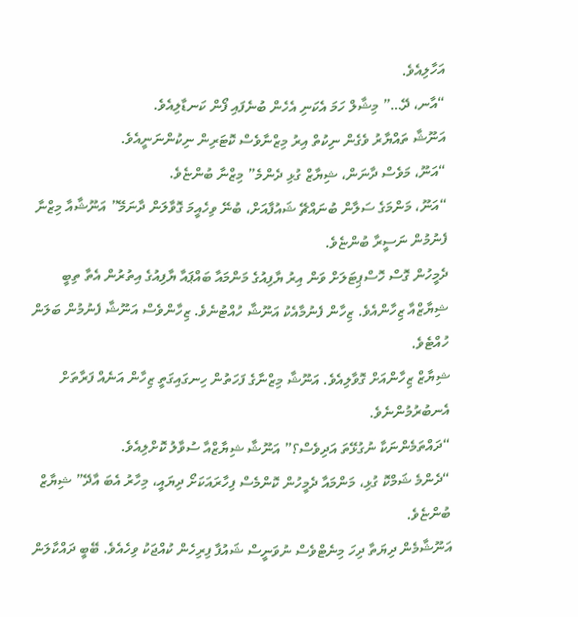އަހާލިއެވެ.
“އާނ، ދޭ…” މިޝާލް ހަމަ އެކަނި އެހެން ބުނެފައި ފޯން ކަނޑާލިއެވެ.
އަނޫޝާ ތައްޔާރު ވެގެން ނިކުތް އިރު މިޒްނާވެސް ކޮޓަރިން ނިކުންނަނީއެވެ.
“އަނޫ، މަވެސް ދާނަން، ޝިޔާޒް ގުޅި ދެންމެ” މިޒްނާ ބުންޏެވެ.
“އަނޫ، މަންމަގެ ސަލާން ބުނައްޗޭ ޝައުފާއަށް، ބުނޭ ވިހެއީމަ ގޮވާލަން ދާނަމޭ” އަނޫޝާއާ މިޒްނާ ފެނުމުން ނަސީރާ ބުންޏެވެ.
ދެމީހުން ގޮސް ހޮސްޕިޓަލަށް ވަން އިރު ޔާފިއުގެ މަންމައާ ބައްޕައާ ޔާފިއުގެ އިތުރުން އެތާ ތިބީ ޝިޔާޒްއާ ޒިހާންއެވެ. ޒިހާން ފެނުމާއެކު އަނޫޝާ ހުއްޓުނެވެ. ޒިހާންވެސް އަނޫޝާ ފެނުމުން ބަލަން ހުއްޓެވެ.
ޝިޔާޒް ޒިހާންއަށް ގޮވާލިއެވެ. އަނޫޝާ މިޒްނާގެ ފަހަތުން ހިނގައިގަތީ ޒިހާން އަނެއް ފަރާތަށް އެނބުރުމުންނެވެ.
“ދައްތަމެންނަކާ ނުގުޅޭތަ އަދިވެސް؟” އަނޫޝާ ޝިޔާޒްއާ ސުވާލު ކޮށްލިއެވެ.
“ދެންމެ ޝަމްކޮ ގުޅި، މަންމައާ ދެމީހުން ކޮންމެސް ފިހާރައަކަށޯ ދިޔައީ، މިހާރު އެބަ އާދޭ” ޝިޔާޒް ބުންޏެވެ.
އަނޫޝާމެން ދިޔަތާ ދިހަ މިނެޓްވެސް ނުވަނީސް ޝައުފާ ފިރިހެން ކުއްޖަކު ވިހެއެވެ. ބޭބީ ދައްކާލަން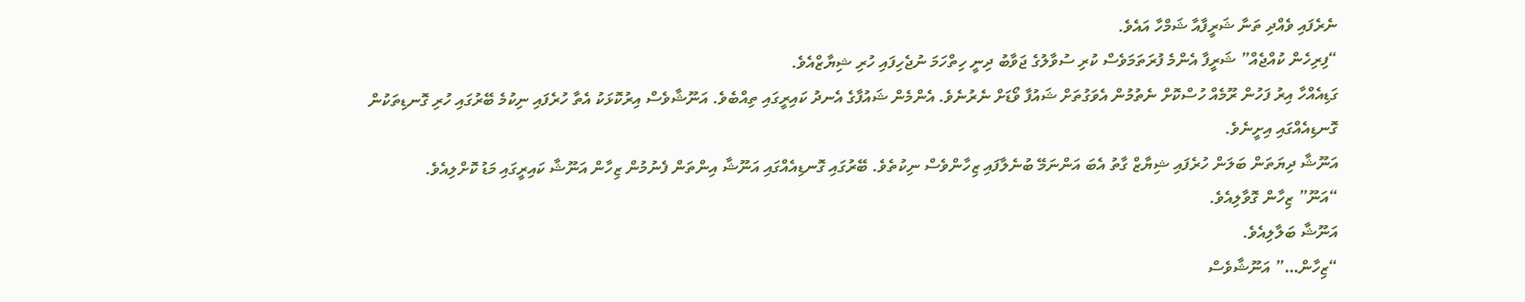ނެރެފައި ވެއްދި ތަނާ ޝަރީފާއާ ޝަމްހާ އައެވެ.
“ފިރިހެން ކުއްޖެއް” ޝަރީފާ އެންމެ ފުރަތަމަވެސް ކުރި ސުވާލުގެ ޖަވާބު ދިނީ ހިތްހަމަ ނުޖެހިފައި ހުރި ޝިޔާޒްއެވެ.
ގަޑިއެއްހާ އިރު ފަހުން ރޫމެއް ހުސްކޮށް ނެތުމުން އެވަގުތަށް ޝައުފާ ވޯޑަށް ނެރުނެވެ. އެންމެން ޝައުފާގެ އެނދު ކައިރީގައި ތިއްބެވެ. އަނޫޝާވެސް އިރުކޮޅަކު އެތާ ހުރެފައި ނިކުމެ ބޭރުގައި ހުރި ގޮނޑިތަކުން ގޮނޑިއެއްގައި އިށީނެވެ.
އަނޫޝާ ދިޔަތަން ބަލަން ހުރެފައި ޝިޔާޒް ގާތު އެބަ އަންނަމޭ ބުނެލާފައި ޒިހާންވެސް ނިކުތެވެ. ބޭރުގައި ގޮނޑިއެއްގައި އަނޫޝާ އިންތަން ފެނުމުން ޒިހާން އަނޫޝާ ކައިރީގައި މަޑު ކޮށްލިއެވެ.
“އަނޫ” ޒިހާން ގޮވާލިއެވެ.
އަނޫޝާ ބަލާލިއެވެ.
“ޒިހާން…” އަނޫޝާވެސް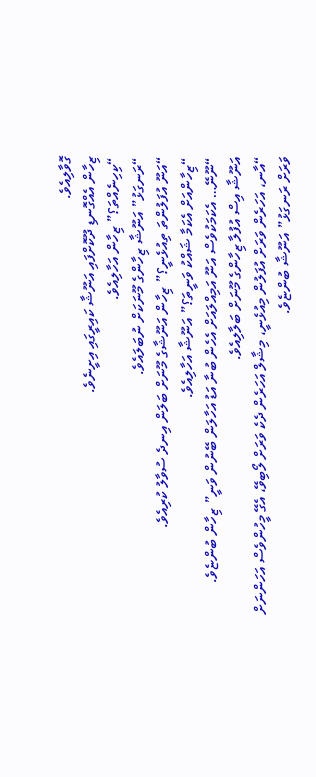ގޮވާލިއެވެ.
ޒިހާން އެއްގޮނޑި ދޫކޮށްފައި އަނޫޝާ ކައިރީގައި އިށީނެވެ.
“ކިހިނެއްތަ؟” ޒިހާން އަހާލިއެވެ.
“ރަނގަޅު” އަނޫޝާ ޒިހާންގެ މޫނަކަށް ނުބަލައެވެ.
“އަނޫ އުފަލުންތަ ތިއުޅެނީ؟” ޒިހާން އަނޫޝާގެ މޫނަށް ބަލަން އިނދެ ސުވާލު ކުރިއެވެ.
“ޒިހާންއަށް އެކަމާ ޝައްކު ވަނީތަ؟” އަނޫޝާ އަހާލިއެވެ.
“ނޫނޭ… އެކަމަކުވެސް އަނޫ އަމިއްލައަށް އެހެން ބުނާ އަޑު އަހާލަން ބޭނުން ވަނީ” ޒިހާން ބުންޏެވެ.
އަނޫޝާ އިސް އުފުލާ ޒިހާންގެ މޫނަށް ބަލާލިއެވެ.
“އާނ، އަހަރެން ވަރަށް އުފަލުން މިއުޅެނީ، މިޝާލް އަހަރެން ދެކެ ވަރަށް ލޯބިވޭ، އެގޭ މީހުންވެސް އަހަންނަށް ވަރަށް ރަނގަޅު” އަނޫޝާ ބުންޏެވެ.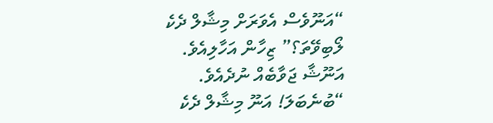“އަނޫވެސް އެވަރަށް މިޝާލް ދެކެ ލޯބިވޭތަ؟” ޒިހާން އަހާލިއެވެ.
އަނޫޝާ ޖަވާބެއް ނުދެއެވެ.
“ބުނެބަލަ! އަނޫ މިޝާލް ދެކެ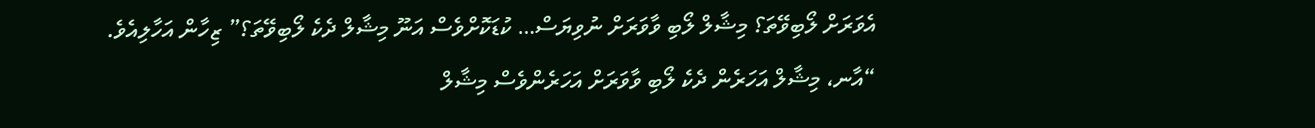އެވަރަށް ލޯބިވޭތަ؟ މިޝާލް ލޯބި ވާވަރަށް ނުވިޔަސް… ކުޑަކޮށްވެސް އަނޫ މިޝާލް ދެކެ ލޯބިވޭތަ؟” ޒިހާން އަހާލިއެވެ.
“އާނ، މިޝާލް އަހަރެން ދެކެ ލޯބި ވާވަރަށް އަހަރެންވެސް މިޝާލް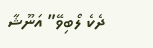ދެކެ ލޯބިވޭ” އަނޫޝާ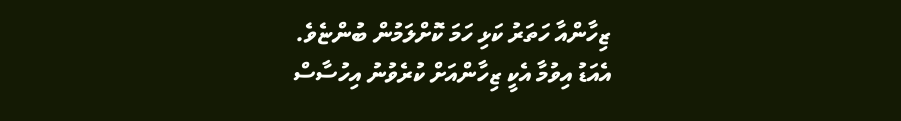ޒިހާންއާ ހަތަރު ކަޅި ހަމަ ކޮށްލަމުން ބުންޏެވެ.
އެއަޑު އިވުމާ އެކީ ޒިހާންއަށް ކުރެވުނު އިހުސާސް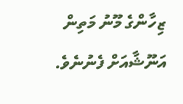ޒިހާންގެ މޫނު މަތިން އަނޫޝާއަށް ފެނުނެވެ.